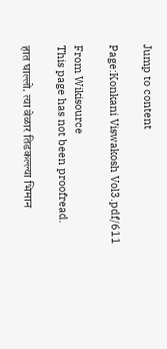Jump to content

Page:Konkani Viswakosh Vol3.pdf/611

From Wikisource
This page has not been proofread.

हात घाल्लो. त्या वेळार तिडकल्ल्या भिमान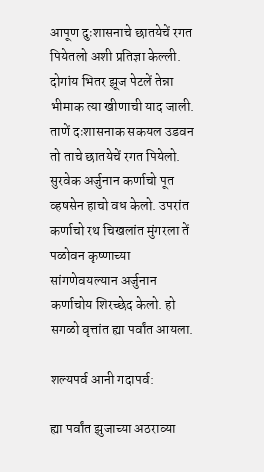आपूण दुःशासनाचे छातयेचें रगत पियेतलो अशी प्रतिज्ञा केल्ली. दोगांय भितर झूज पेटलें तेन्ना भीमाक त्या खीणाची याद जाली. ताणें दःशासनाक सकयल उडवन तो ताचे छातयेचें रगत पियेलो. सुरवेक अर्जुनान कर्णाचो पूत व्हषसेन हाचो वध केलो. उपरांत कर्णाचो रथ चिखलांत मुंगरला तें पळोवन कृष्णाच्या सांगणेवयल्यान अर्जुनान कर्णाचोय शिरच्छेद केलो. हो सगळो वृत्तांत ह्या पर्वांत आयला.

शल्यपर्व आनी गदापर्व:

ह्या पर्वांत झुजाच्या अठराव्या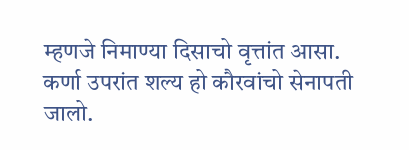म्हणजे निमाण्या दिसाचो वृत्तांत आसा. कर्णा उपरांत शल्य हो कौरवांचो सेनापती जालो.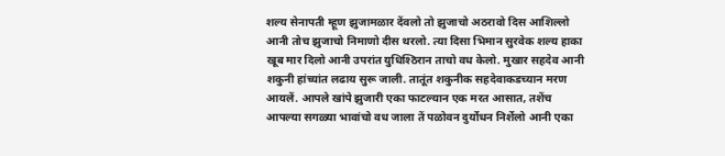शल्य सेनापती म्हूण झुजामळार देंवलो तो झुजाचो अठरावो दिस आशिल्लो आनी तोच झुजाचो निमाणो दीस थरलो. त्या दिसा भिमान सुरवेक शल्य हाका खूब मार दिलो आनी उपरांत युधिश्ठिरान ताचो वध केलो. मुखार सहदेव आनी शकुनी हांच्यांत लढाय सुरू जाली. तातूंत शकुनीक सहदेवाकडच्यान मरण आयलें. आपले खांपे झुजारी एका फाटल्यान एक मरत आसात, तशेंच आपल्या सगळ्या भावांचो वध जाला तें पळोवन दुर्योधन निर्शेलो आनी एका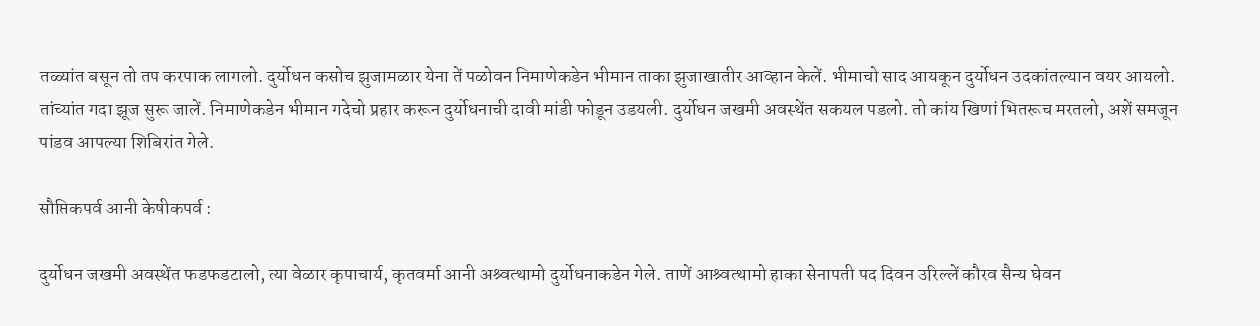तळ्यांत बसून तो तप करपाक लागलो. दुर्योधन कसोच झुजामळार येना तें पळोवन निमाणेकडेन भीमान ताका झुजाखातीर आव्हान केलें. भीमाचो साद आयकून दुर्योधन उदकांतल्यान वयर आयलो. तांच्यांत गदा झूज सुरू जालें. निमाणेकडेन भीमान गदेचो प्रहार करून दुर्योधनाची दावी मांडी फोडून उडयली. दुर्योधन जखमी अवस्थेंत सकयल पडलो. तो कांय खिणां भितरूच मरतलो, अशें समजून पांडव आपल्या शिबिरांत गेले.

सौप्तिकपर्व आनी केषीकपर्व :

दुर्योधन जखमी अवस्थेंत फडफडटालो, त्या वेळार कृपाचार्य, कृतवर्मा आनी अश्र्वत्थामो दुर्योधनाकडेन गेले. ताणें आश्र्वत्थामो हाका सेनापती पद दिवन उरिल्लें कौरव सैन्य घेवन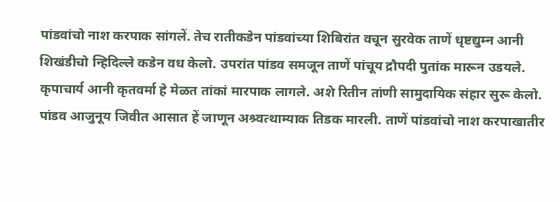पांडवांचो नाश करपाक सांगलें. तेच रातीकडेन पांडवांच्या शिबिरांत वचून सुरवेक ताणें धृष्टद्युम्न आनी शिखंडीचो न्हिदिल्ले कडेन वध केलो. उपरांत पांडव समजून ताणें पांचूय द्रौपदी पुतांक मारून उडयले. कृपाचार्य आनी कृतवर्मा हे मेळत तांकां मारपाक लागले. अशे रितीन तांणी सामुदायिक संहार सुरू केलो. पांडव आजुनूय जिवीत आसात हें जाणून अश्र्वत्थाम्याक तिडक मारली. ताणें पांडवांचो नाश करपाखातीर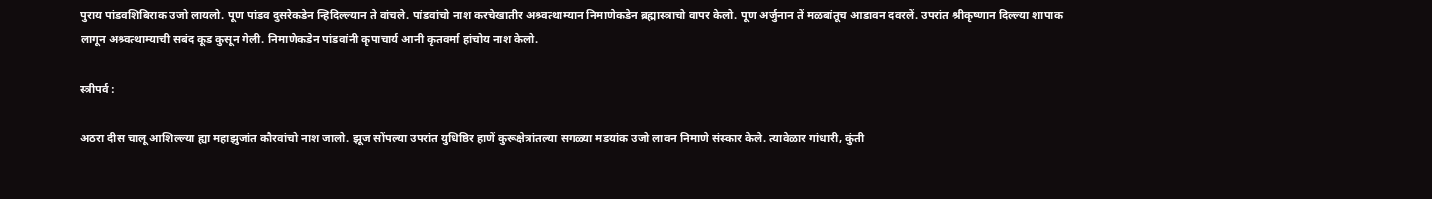पुराय पांडवशिबिराक उजो लायलो. पूण पांडव दुसरेकडेन न्हिदिल्ल्यान ते वांचले. पांडवांचो नाश करचेखातीर अश्र्वत्थाम्यान निमाणेकडेन ब्रह्मास्त्राचो वापर केलो. पूण अर्जुनान तें मळबांतूच आडावन दवरलें. उपरांत श्रीकृष्णान दिल्ल्या शापाक लागून अश्र्वत्थाम्याची सबंद कूड कुसून गेली. निमाणेकडेन पांडवांनी कृपाचार्य आनी कृतवर्मा हांचोय नाश केलो.

स्त्रीपर्व :

अठरा दीस चालू आशिल्ल्या ह्या महाझुजांत कौरवांचो नाश जालो. झूज सोंपल्या उपरांत युधिष्ठिर हाणें कुरूक्षेत्रांतल्या सगळ्या मडयांक उजो लावन निमाणे संस्कार केले. त्यावेळार गांधारी, कुंती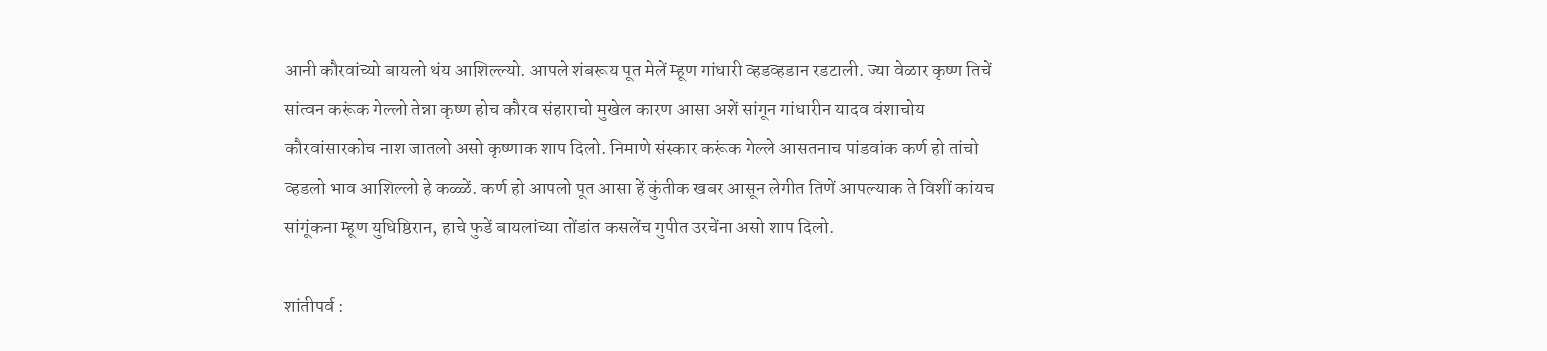आनी कौरवांच्यो बायलो थंय आशिल्ल्यो. आपले शंबरूय पूत मेलें म्हूण गांधारी व्हडव्हडान रडटाली. ज्या वेळार कृष्ण तिचें सांत्वन करूंक गेल्लो तेन्ना कृष्ण होच कौरव संहाराचो मुखेल कारण आसा अशें सांगून गांधारीन यादव वंशाचोय कौरवांसारकोच नाश जातलो असो कृष्णाक शाप दिलो. निमाणे संस्कार करूंक गेल्ले आसतनाच पांडवांक कर्ण हो तांचो व्हडलो भाव आशिल्लो हे कळ्ळें. कर्ण हो आपलो पूत आसा हें कुंतीक खबर आसून लेगीत तिणें आपल्याक ते विशीं कांयच सांगूंकना म्हूण युधिष्ठिरान, हाचे फुडें बायलांच्या तोंडांत कसलेंच गुपीत उरचेंना असो शाप दिलो.

शांतीपर्व :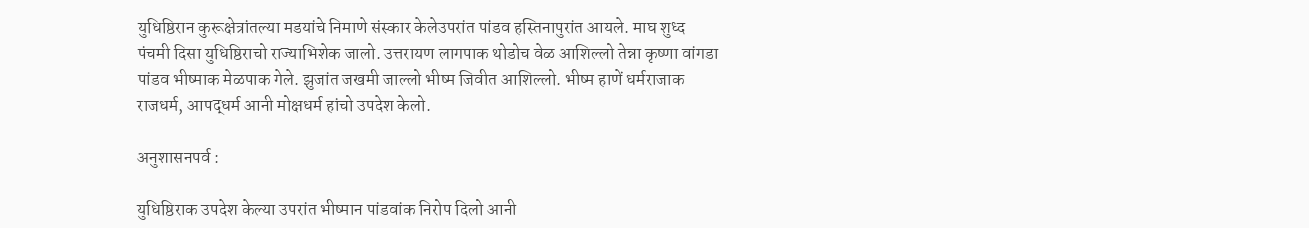युधिष्ठिरान कुरूक्षेत्रांतल्या मडयांचे निमाणे संस्कार केलेउपरांत पांडव हस्तिनापुरांत आयले. माघ शुध्द पंचमी दिसा युधिष्ठिराचो राज्याभिशेक जालो. उत्तरायण लागपाक थोडोच वेळ आशिल्लो तेन्ना कृष्णा वांगडा पांडव भीष्माक मेळपाक गेले. झुजांत जखमी जाल्लो भीष्म जिवीत आशिल्लो. भीष्म हाणें धर्मराजाक राजधर्म, आपद्धर्म आनी मोक्षधर्म हांचो उपदेश केलो.

अनुशासनपर्व :

युधिष्ठिराक उपदेश केल्या उपरांत भीष्मान पांडवांक निरोप दिलो आनी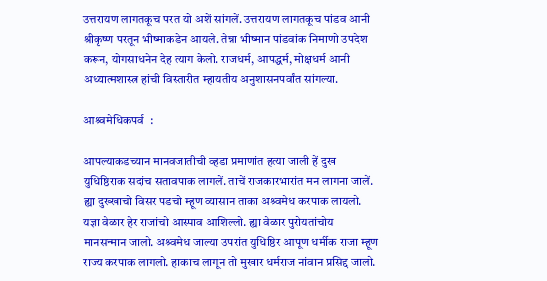उत्तरायण लागतकूच परत यो अशें सांगलें. उत्तरायण लागतकूच पांडव आनी श्रीकृष्ण परतून भीष्माकडेन आयले. तेन्ना भीष्मान पांडवांक निमाणो उपदेश करून, योगसाधनेन देह त्याग केलो. राजधर्म, आपद्धर्म, मोक्षधर्म आनी अध्यात्मशास्त्र हांची विस्तारीत म्हायतीय अनुशासनपर्वांत सांगल्या.

आश्र्वमेधिकपर्व  :

आपल्याकडच्यान मानवजातीची व्हडा प्रमाणांत हत्या जाली हें दुख युधिष्ठिराक सदांच सतावपाक लागलें. ताचें राजकारभारांत मन लागना जालें. ह्या दुख्खाचो विसर पडचो म्हूण व्यासान ताका अश्र्वमेध करपाक लायलो. यज्ञा वेळार हेर राजांचो आस्पाव आशिल्लो. ह्या वेळार पुरोयतांचोय मानसन्मान जालो. अश्र्वमेध जाल्या उपरांत युधिष्ठिर आपूण धर्मीक राजा म्हूण राज्य करपाक लागलो. हाकाच लागून तो मुखार धर्मराज नांवान प्रसिद्द जालो.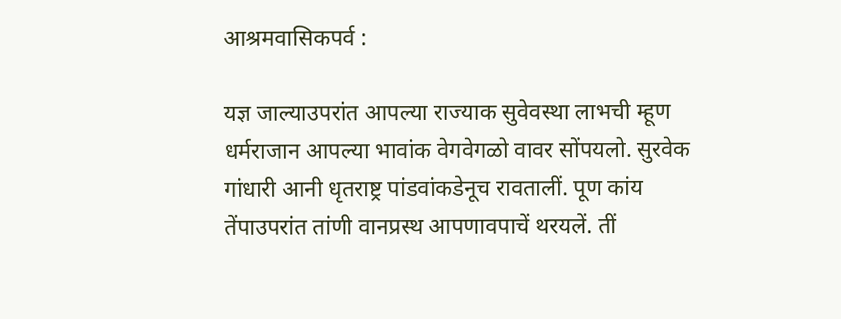आश्रमवासिकपर्व :

यज्ञ जाल्याउपरांत आपल्या राज्याक सुवेवस्था लाभची म्हूण धर्मराजान आपल्या भावांक वेगवेगळो वावर सोंपयलो. सुरवेक गांधारी आनी धृतराष्ट्र पांडवांकडेनूच रावतालीं. पूण कांय तेंपाउपरांत तांणी वानप्रस्थ आपणावपाचें थरयलें. तीं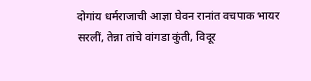दोगांय धर्मराजाची आज्ञा घेवन रानांत वचपाक भायर सरलीं, तेन्ना तांचे वांगडा कुंती, विदूर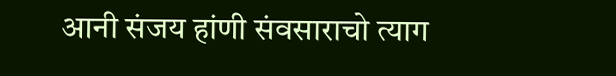आनी संजय हांणी संवसाराचो त्याग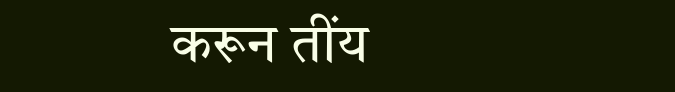करून तींय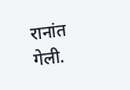रानांत गेली.